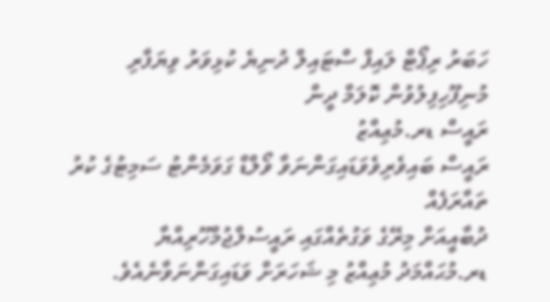ހަބަރު ރިޕޯޓް ލައިފް ސްޓައިލް ދުނިޔެ ކުޅިވަރު ވިޔަފާރި މުނިފޫހިފިލުވުން ކޮލަމް ދީން
ރައީސް ޑރ.މުޢިއްޒު
ރައީސް ބައިވެރިވެވަޑައިގަންނަވާ ވޯލްޑް ގަވަމެންޓު ސަމިޓުގެ ކުރު ތައާރަފެއް
ދުބާއީއަށް މިރޭގެ ވަގުތެއްގައި ރައީސުލްޖުމްހޫރިއްޔާ ޑރ.މުޙައްމަދު މުޢިއްޒު މި ޝަހަރަށް ވަޑައިގަންނަވާނެއެވެ.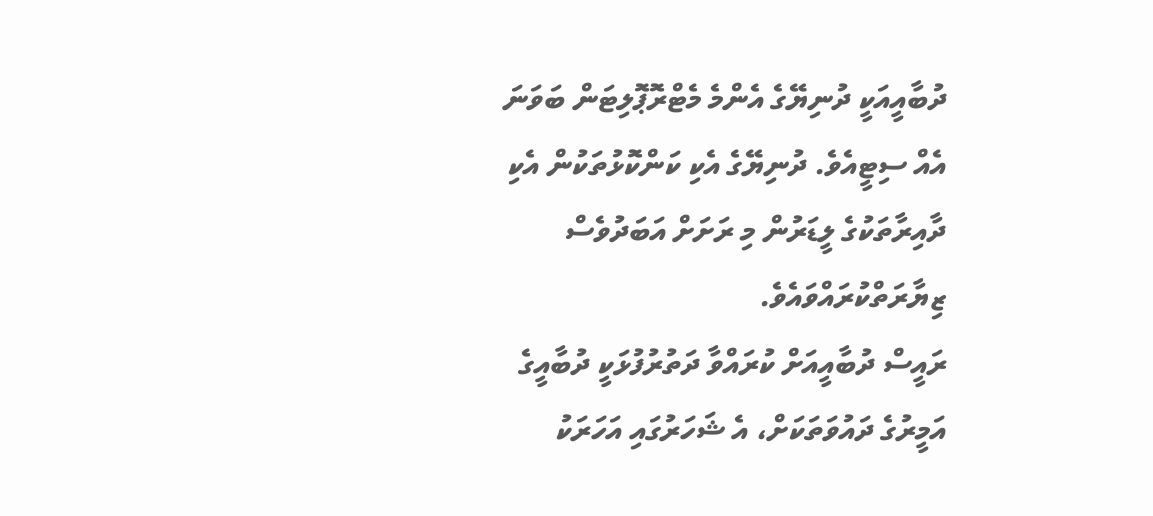ދުބާއީއަކީ ދުނިޔޭގެ އެންމެ މެޓްރޮޕޮލިޓަން ބަވަނަ އެއް ސިޓީއެވެ. ދުނިޔޭގެ އެކި ކަންކޮޅުތަކުން އެކި ދާއިރާތަކުގެ ލީޑަރުން މި ރަށަށް އަބަދުވެސް ޒިޔާރަތްކުރައްވައެވެ.
ރައީސް ދުބާއީއަށް ކުރައްވާ ދަތުރުފުޅަކީ ދުބާއީގެ އަމީރުގެ ދައުވަތަކަށް، އެ ޝަހަރުގައި އަހަރަކު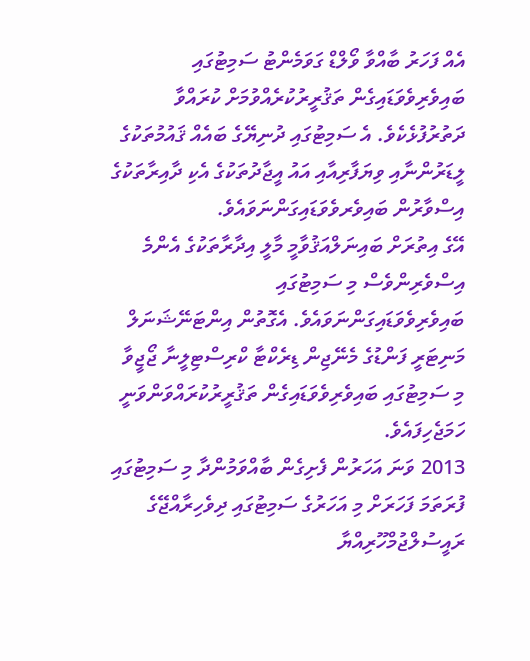އެއް ފަހަރު ބާއްވާ ވޯލްޑް ގަވަމެންޓު ސަމިޓުގައި ބައިވެރިވެވަޑައިގެން ތަޤުރީރުކުރެއްވުމަށް ކުރައްވާ ދަތުރުފުޅެކެވެ. އެ ސަމިޓުގައި ދުނިޔޭގެ ބައެއް ޤައުމުތަކުގެ ލީޑަރުންނާއި ވިޔަފާރިއާއި އައު އީޖާދުތަކުގެ އެކި ދާއިރާތަކުގެ އިސްވާރުން ބައިވެރވެވަޑައިގަންނަވައެވެ.
އޭގެ އިތުރަށް ބައިނަލްއަޤުވާމީ މާލީ އިދާރާތަކުގެ އެންމެ އިސްވެރިންވެސް މި ސަމިޓުގައި ބައިވެރިވެވަޑައިގަންނަވައެވެ. އެގޮތުން އިންޓަނޭޝަނަލް މަނިޓަރީ ފަންޑުގެ މެނޭޖިން ޑިރެކްޓާ ކްރިސްޓިލީނާ ޖޯޖީވާ މި ސަމިޓުގައި ބައިވެރިވެވަޑައިގެން ތަޤުރީރުކުރައްވަންވަނީ ހަމަޖެހިފައެވެ.
2013 ވަނަ އަހަރުން ފެށިގެން ބާއްވަމުންދާ މި ސަމިޓުގައި ފުރަތަމަ ފަހަރަށް މި އަހަރުގެ ސަމިޓުގައި ދިވެހިރާއްޖޭގެ ރައީސުލްޖުމްހޫރިއްޔާ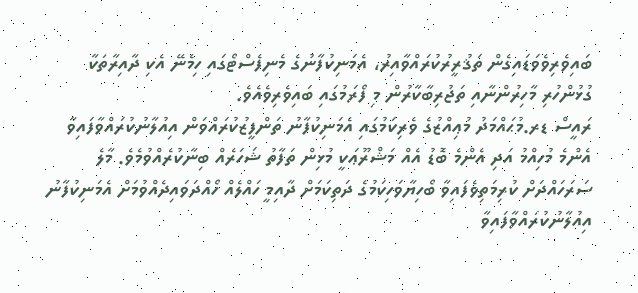ބައިވެރިވެވަޑައިގެން ތަޤުރީރުކުރައްވާއިރު، އެމަނިކުފާނުގެ މެނިފެސްޓޯގައި ހިމެނޭ އެކި ދާއިރާތަކާ ގުޅުންހުރި މާހިރުންނާއި ތަޖުރިބާކާރުން މި ފޯރަމުގައި ބައިވެރިވެއެވެ.
ރައީސް ޑރ.މުޙައްމަދު މުޢިއްޒުގެ ވެރިކަމުގައި އެމަނިކުފާނު ތަންފީޒުކުރައްވަން އިއުލާނުކުރައްވާފައިވާ އެންމެ މުހިއްމު އަދި އެންމެ ބޮޑު އެއް މަޝްރޫޢަކީ މުޅިން ތަފާތު ޝަހަރެއް ބިނާކުރެއްވުމެވެ. މާލެ ސަރަހައްދަށް ކުރިމަތިވެފައިވާ ބޯހިޔާވަހިކަމުގެ ދަތިކަމަށް ދާއިމީ ހައްލެއް ހޯއްދަވައިދެއްވުމަށް އެމަނިކުފާނު އިއުލާނުކުރައްވާފައިވާ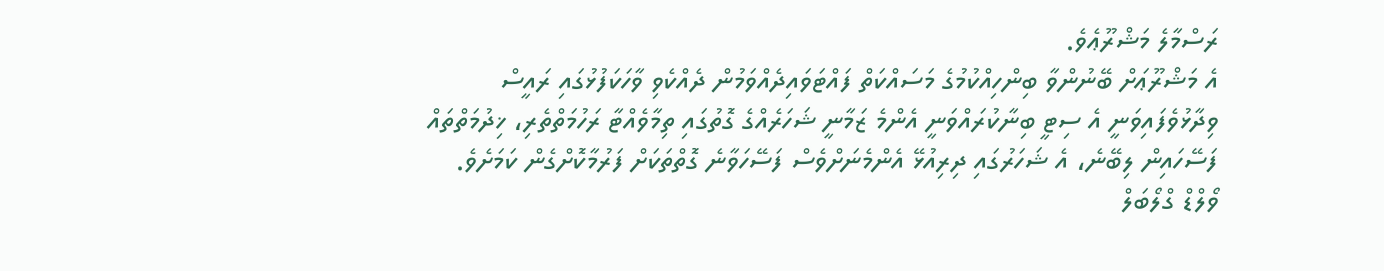ރަސްމާލެ މަޝްރޫޢެވެ.
އެ މަޝްރޫޢަށް ބޭނުންވާ ބިންހިއްކުމުގެ މަސައްކަތް ފައްޓަވައިދެއްވަމުން ދެއްކެވި ވާހަކަފުޅުގައި ރައީސް ވިދާޅުވެފައިވަނީ އެ ސިޓީ ބިނާކުރައްވަނީ އެންމެ ޒަމާނީ ޝަހަރެއްގެ ގޮތުގައި ތިމާވެއްޓާ ރަހުމަތްތެރި، ޚިދުމަތްތައް ފަސޭހައިން ލިބޭނެ، އެ ޝަހަރުގައި ދިރިއުޅޭ އެންމެނަށްވެސް ފަސޭހަވާނެ ގޮތްތަކަށް ފަރުމާކޮށްގެން ކަމަށެވެ.
ވޯލްޑް ގްލޯބަލް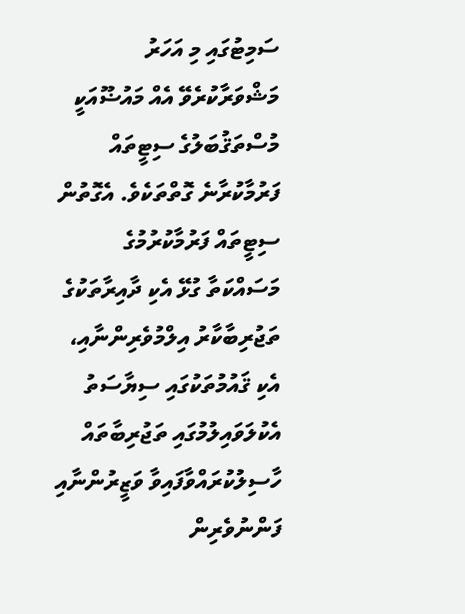ސަމިޓުގައި މި އަހަރު މަޝްވަރާކުރެވޭ އެއް މައުޟޫއަކީ މުސްތަޤުބަލުގެ ސިޓީތައް ފަރުމާކުރާނެ ގޮތްތަކެވެ. އެގޮތުން ސިޓީތައް ފަރުމާކުރުމުގެ މަސައްކަތާ ގުޅޭ އެކި ދާއިރާތަކުގެ ތަޖުރިބާކާރު އިލްމުވެރިންނާއި، އެކި ޤައުމުތަކުގައި ސިޔާސަތު އެކުލަވައިލުމުގައި ތަޖުރިބާތައް ހާސިލުކުރައްވާފައިވާ ވަޒީރުންނާއި ފަންނުވެރިން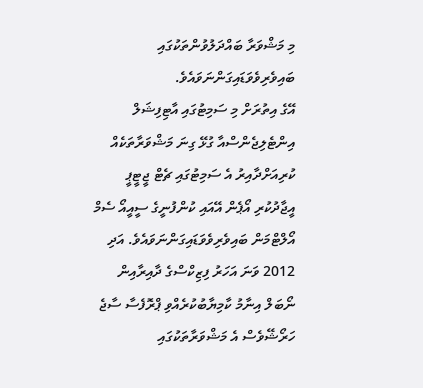މި މަޝްވަރާ ބައްދަލުވުންތަކުގައި ބައިވެރިވެވަޑައިގަންނަވައެވެ.
އޭގެ އިތުރަށް މި ސަމިޓުގައި އާޓިފިޝަލް އިންޓެލިޖެންސްއާ ގުޅޭ ގިނަ މަޝްވަރާތަކެއް ކުރިއަށްދާއިރު އެ ސަމިޓުގައި ޗެޓް ޖީޓީޕީ އީޖާދުކުރި އޯޕެން އޭއައި ކުންފުނީގެ ސީއީއޯ ސެމް އޯލްޓްމަން ބައިވެރިވެވަޑައިގަންނަވައެވެ. އަދި 2012 ވަނަ އަހަރު ފިޒިކްސްގެ ދާއިރާއިން ނޯބަލް އިނާމު ކާމިޔާބުކުރެއްވި ޕްރޮފެސާ ސާޖެ ހަރޯޝޭވެސް އެ މަޝްވަރާތަކުގައި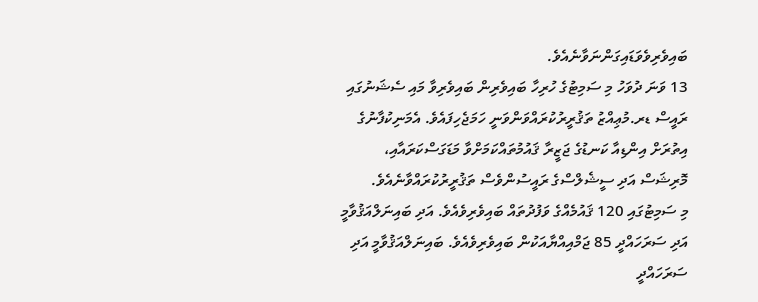ބައިވެރިވެވަޑައިގަންނަވާނެއެވެ.
13 ވަނަ ދުވަހު މި ސަމިޓުގެ ހުރިހާ ބައިވެރިން ބައިވެރިވާ މައި ސެޝަނުގައި ރައީސް ޑރ.މުޢިއްޒު ތަޤުރީރުކުރައްވަންވަނީ ހަމަޖެހިފައެވެ. އެމަނިކުފާނުގެ އިތުރަށް އިންޑިއާ ކަނޑުގެ ޖަޒީރާ ޤައުމުތައްކަމަށްވާ މަޑަގަސްކަރައާއި، މޮރިޝަސް އަދި ސީޝެލްސްގެ ރައީސުންވެސް ތަޤުރީރުކުރައްވާނެއެވެ.
މި ސަމިޓުގައި 120 ޤައުމެއްގެ ވަފުދުތައް ބައިވެރިވެއެވެ. އަދި ބައިނަލްއަޤުވާމީ އަދި ސަރަހައްދީ 85 ޖަމްއިއްޔާއަކުން ބައިވެރިވެއެވެ. ބައިނަލްއަޤުވާމީ އަދި ސަރަހައްދީ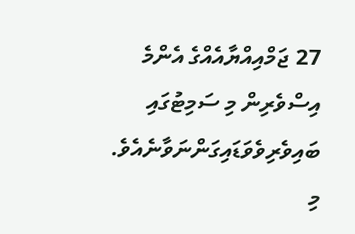27 ޖަމްއިއްޔާއެއްގެ އެންމެ އިސްވެރިން މި ސަމިޓުގައި ބައިވެރިވެވަޑައިގަންނަވާނެއެވެ.
މި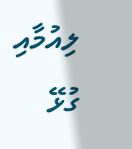ލިއުމާއި ގުޅޭ